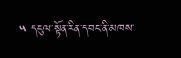༥ དངུལ་སྟོན་རིན་དབང་ནི་མཁས་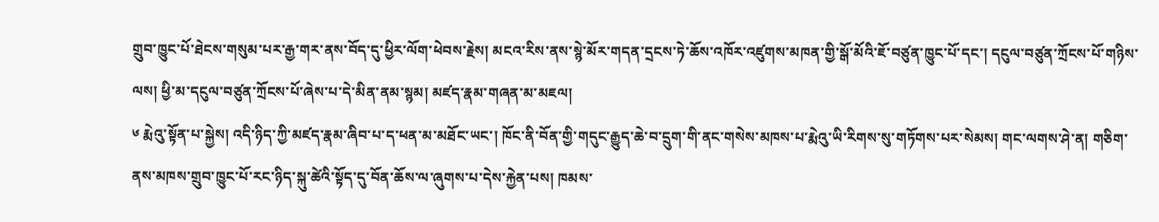གྲུབ་ཁྱུང་པོ་ཐེངས་གསུམ་པར་རྒྱ་གར་ནས་བོད་དུ་ཕྱིར་ལོག་ཕེབས་རྗེས། མངའ་རིས་ནས་སྙེ་མོར་གདན་དྲངས་ཏེ་ཆོས་འཁོར་འཛུགས་མཁན་གྱི་སྒོ་མོའི་ཇོ་བཙུན་ཁྱུང་པོ་དང་། དངུལ་བཙུན་ཀྲོངས་པོ་གཉིས་ལས། ཕྱི་མ་དངུལ་བཙུན་ཀྲོངས་པོ་ཞེས་པ་དེ་མིན་ནམ་སྙམ། མཛད་རྣམ་གཞན་མ་མཇལ།
༦ རྨེའུ་སྟོན་པ་སྐྱེས། འདི་ཉིད་ཀྱི་མཛད་རྣམ་ཞིབ་པ་ད་ཕན་མ་མཐོང་ཡང་། ཁོང་ནི་བོན་གྱི་གདུང་རྒྱུད་ཆེ་བ་དྲུག་གི་ནང་གསེས་མཁས་པ་རྨེའུ་ཡི་རིགས་སུ་གཏོགས་པར་སེམས། གང་ལགས་ཤེ་ན། གཅིག་ནས་མཁས་གྲུབ་ཁྱུང་པོ་རང་ཉིད་སྐུ་ཚེའི་སྟོད་དུ་བོན་ཆོས་ལ་ཞུགས་པ་དེས་རྐྱེན་པས། ཁམས་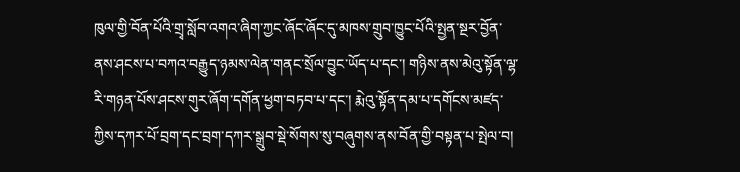ཁུལ་གྱི་བོན་པོའི་གྲྭ་སློབ་འགའ་ཞིག་ཀྱང་ཞོང་ཞོང་དུ་མཁས་གྲུབ་ཁྱུང་པོའི་སྤྱན་སྔར་བྱོན་ནས་ཤངས་པ་བཀའ་བརྒྱུད་ཉམས་ལེན་གནང་སྲོལ་བྱུང་ཡོད་པ་དང་། གཉིས་ནས་མེའུ་སྟོན་ལྷ་རི་གཉན་པོས་ཤངས་གུར་ཞོག་དགོན་ཕྱག་བཏབ་པ་དང་། རྨེའུ་སྟོན་དམ་པ་དགོངས་མཛད་ཀྱིས་དཀར་པོ་བྲག་དང་བྲག་དཀར་སྒྲུབ་སྡེ་སོགས་སུ་བཞུགས་ནས་བོན་གྱི་བསྟན་པ་སྤེལ་བ།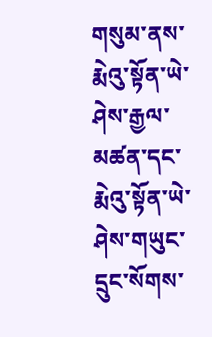གསུམ་ནས་རྨེའུ་སྟོན་ཡེ་ཤེས་རྒྱལ་མཚན་དང་རྨེའུ་སྟོན་ཡེ་ཤེས་གཡུང་དྲུང་སོགས་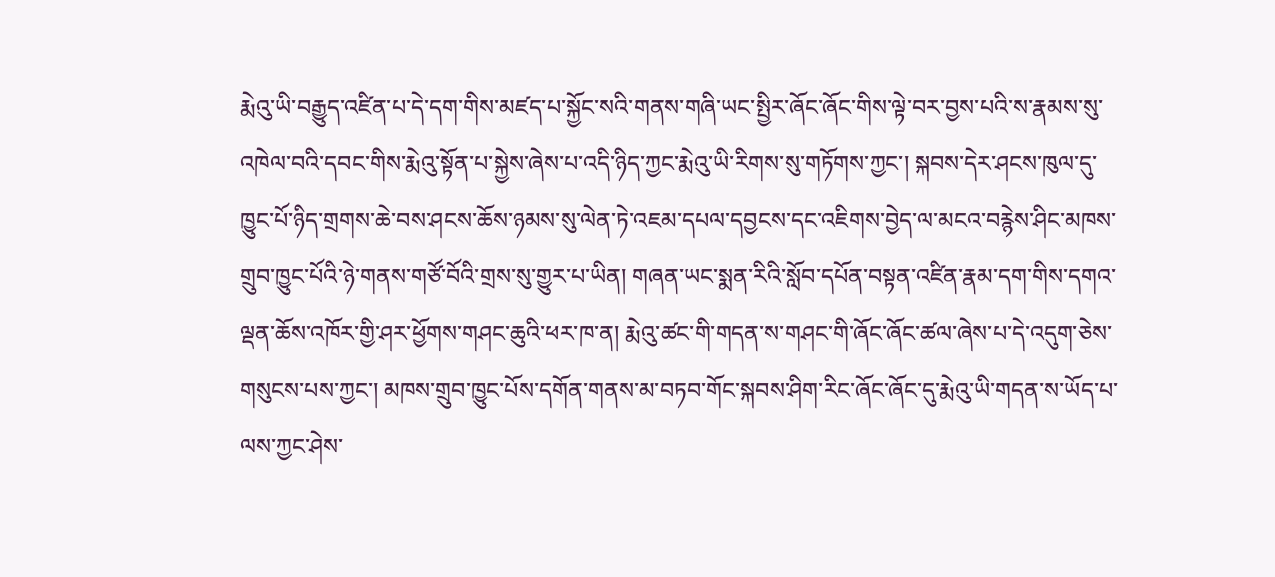རྨེའུ་ཡི་བརྒྱུད་འཛིན་པ་དེ་དག་གིས་མཛད་པ་སྐྱོང་སའི་གནས་གཞི་ཡང་སྤྱིར་ཞོང་ཞོང་གིས་ལྟེ་བར་བྱས་པའི་ས་རྣམས་སུ་འཁེལ་བའི་དབང་གིས་རྨེའུ་སྟོན་པ་སྐྱེས་ཞེས་པ་འདི་ཉིད་ཀྱང་རྨེའུ་ཡི་རིགས་སུ་གཏོགས་ཀྱང་། སྐབས་དེར་ཤངས་ཁུལ་དུ་ཁྱུང་པོ་ཉིད་གྲགས་ཆེ་བས་ཤངས་ཆོས་ཉམས་སུ་ལེན་ཏེ་འཇམ་དཔལ་དབྱངས་དང་འཇིགས་བྱེད་ལ་མངའ་བརྙེས་ཤིང་མཁས་གྲུབ་ཁྱུང་པོའི་ཉེ་གནས་གཙོ་བོའི་གྲས་སུ་གྱུར་པ་ཡིན། གཞན་ཡང་སྨན་རིའི་སློབ་དཔོན་བསྟན་འཛིན་རྣམ་དག་གིས་དགའ་ལྡན་ཆོས་འཁོར་གྱི་ཤར་ཕྱོགས་གཤང་ཆུའི་ཕར་ཁ་ན། རྨེའུ་ཚང་གི་གདན་ས་གཤང་གི་ཞོང་ཞོང་ཚལ་ཞེས་པ་དེ་འདུག་ཅེས་གསུངས་པས་ཀྱང་། མཁས་གྲུབ་ཁྱུང་པོས་དགོན་གནས་མ་བཏབ་གོང་སྐབས་ཤིག་རིང་ཞོང་ཞོང་དུ་རྨེའུ་ཡི་གདན་ས་ཡོད་པ་ལས་ཀྱང་ཤེས་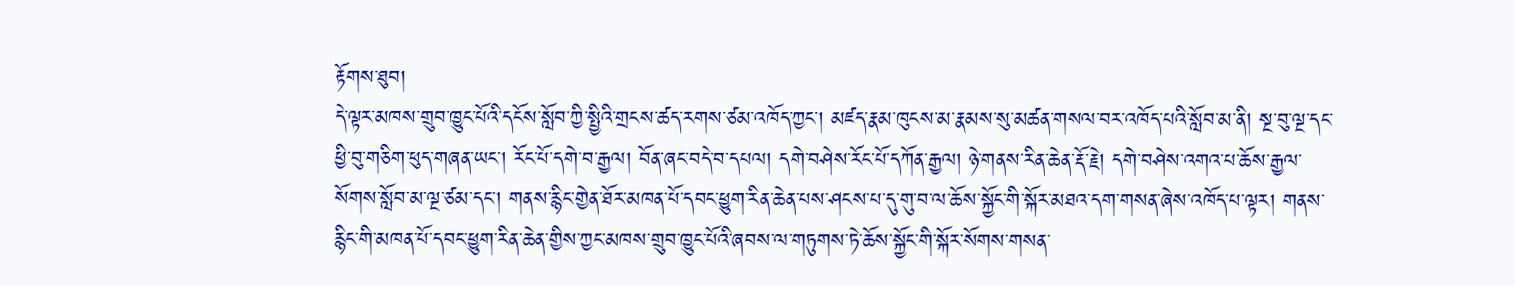རྟོགས་ཐུབ།
དེ་ལྟར་མཁས་གྲུབ་ཁྱུང་པོའི་དངོས་སློབ་ཀྱི་སྤྱིའི་གྲངས་ཚད་རགས་ཙམ་འཁོད་ཀྱང་། མཛད་རྣམ་ཁུངས་མ་རྣམས་སུ་མཚན་གསལ་བར་འཁོད་པའི་སློབ་མ་ནི། སྔ་བུ་ལྔ་དང་ཕྱི་བུ་གཅིག་ཕུད་གཞན་ཡང་། རོང་པོ་དགེ་བ་རྒྱལ། བོན་ཞང་བདེ་བ་དཔལ། དགེ་བཤེས་རོང་པོ་དཀོན་རྒྱལ། ཉེ་གནས་རིན་ཆེན་རྡོ་རྗེ། དགེ་བཤེས་འགའ་པ་ཆོས་རྒྱལ་སོགས་སློབ་མ་ལྔ་ཙམ་དང་། གནས་རྙིང་གྱེན་ཐོར་མཁན་པོ་དབང་ཕྱུག་རིན་ཆེན་པས་ཤངས་པ་དུ་གུ་བ་ལ་ཆོས་སྐྱོང་གི་སྐོར་མཐའ་དག་གསན་ཞེས་འཁོད་པ་ལྟར། གནས་རྙིང་གི་མཁན་པོ་དབང་ཕྱུག་རིན་ཆེན་གྱིས་ཀྱང་མཁས་གྲུབ་ཁྱུང་པོའི་ཞབས་ལ་གཏུགས་ཏེ་ཆོས་སྐྱོང་གི་སྐོར་སོགས་གསན་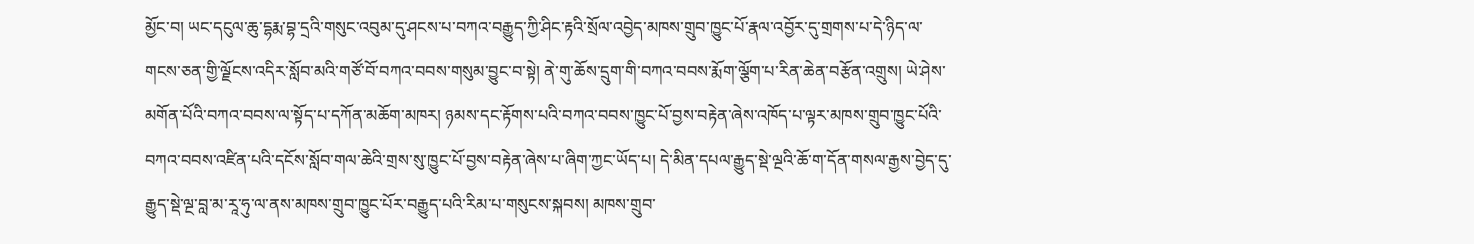མྱོང་བ། ཡང་དངུལ་ཆུ་དྷརྨ་བྷ་དྲའི་གསུང་འབུམ་དུ་ཤངས་པ་བཀའ་བརྒྱུད་ཀྱི་ཤིང་རྟའི་སྲོལ་འབྱེད་མཁས་གྲུབ་ཁྱུང་པོ་རྣལ་འབྱོར་དུ་གྲགས་པ་དེ་ཉིད་ལ་གངས་ཅན་གྱི་ལྗོངས་འདིར་སློབ་མའི་གཙོ་བོ་བཀའ་བབས་གསུམ་བྱུང་བ་སྟེ། ནེ་གུ་ཆོས་དྲུག་གི་བཀའ་བབས་རྨོག་ལྕོག་པ་རིན་ཆེན་བརྩོན་འགྲུས། ཡེ་ཤེས་མགོན་པོའི་བཀའ་བབས་ལ་སྟོད་པ་དཀོན་མཆོག་མཁར། ཉམས་དང་རྟོགས་པའི་བཀའ་བབས་ཁྱུང་པོ་བྱས་བརྟེན་ཞེས་འཁོད་པ་ལྟར་མཁས་གྲུབ་ཁྱུང་པོའི་བཀའ་བབས་འཛིན་པའི་དངོས་སློབ་གལ་ཆེའི་གྲས་སུ་ཁྱུང་པོ་བྱས་བརྟེན་ཞེས་པ་ཞིག་ཀྱང་ཡོད་པ། དེ་མིན་དཔལ་རྒྱུད་སྡེ་ལྔའི་ཆོ་ག་དོན་གསལ་རྒྱས་བྱེད་དུ་རྒྱུད་སྡེ་ལྔ་བླ་མ་རཱ་ཧུ་ལ་ནས་མཁས་གྲུབ་ཁྱུང་པོར་བརྒྱུད་པའི་རིམ་པ་གསུངས་སྐབས། མཁས་གྲུབ་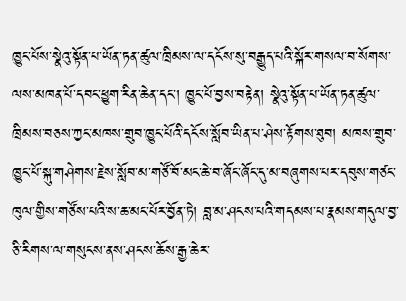ཁྱུང་པོས་སྣེའུ་སྟོན་པ་ཡོན་ཏན་ཚུལ་ཁྲིམས་ལ་དངོས་སུ་བརྒྱུད་པའི་སྐོར་གསལ་བ་སོགས་ལས་མཁན་པོ་དབང་ཕྱུག་རིན་ཆེན་དང་། ཁྱུང་པོ་བྱས་བརྟེན། སྣེའུ་སྟོན་པ་ཡོན་ཏན་ཚུལ་ཁྲིམས་བཅས་ཀྱང་མཁས་གྲུབ་ཁྱུང་པོའི་དངོས་སློབ་ཡིན་པ་ཤེས་རྟོགས་ཐུབ། མཁས་གྲུབ་ཁྱུང་པོ་སྐུ་གཤེགས་རྗེས་སློབ་མ་གཙོ་བོ་མང་ཆེ་བ་ཞོང་ཞོང་དུ་མ་བཞུགས་པར་དབུས་གཙང་ཁུལ་གྱིས་གཙོས་པའི་ས་ཆ་མང་པོར་བྱོན་ཏེ། བླ་མ་ཤངས་པའི་གདམས་པ་རྣམས་གདུལ་བྱ་ཅི་རིགས་ལ་གསུངས་ནས་ཤངས་ཆོས་རྒྱ་ཆེར་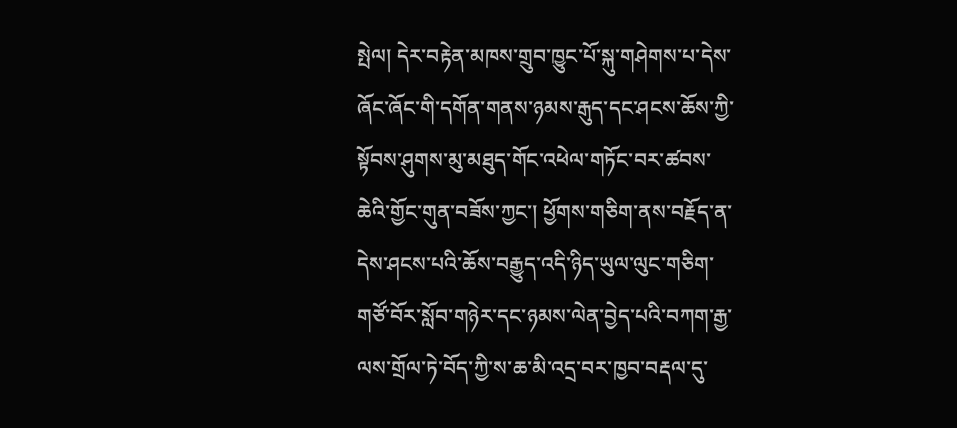སྤེལ། དེར་བརྟེན་མཁས་གྲུབ་ཁྱུང་པོ་སྐུ་གཤེགས་པ་དེས་ཞོང་ཞོང་གི་དགོན་གནས་ཉམས་རྒུད་དང་ཤངས་ཆོས་ཀྱི་སྟོབས་ཤུགས་མུ་མཐུད་གོང་འཕེལ་གཏོང་བར་ཚབས་ཆེའི་གྱོང་གུན་བཟོས་ཀྱང་། ཕྱོགས་གཅིག་ནས་བརྗོད་ན་དེས་ཤངས་པའི་ཆོས་བརྒྱུད་འདི་ཉིད་ཡུལ་ལུང་གཅིག་གཙོ་བོར་སློབ་གཉེར་དང་ཉམས་ལེན་བྱེད་པའི་བཀག་རྒྱ་ལས་གྲོལ་ཏེ་བོད་ཀྱི་ས་ཆ་མི་འདྲ་བར་ཁྱབ་བརྡལ་དུ་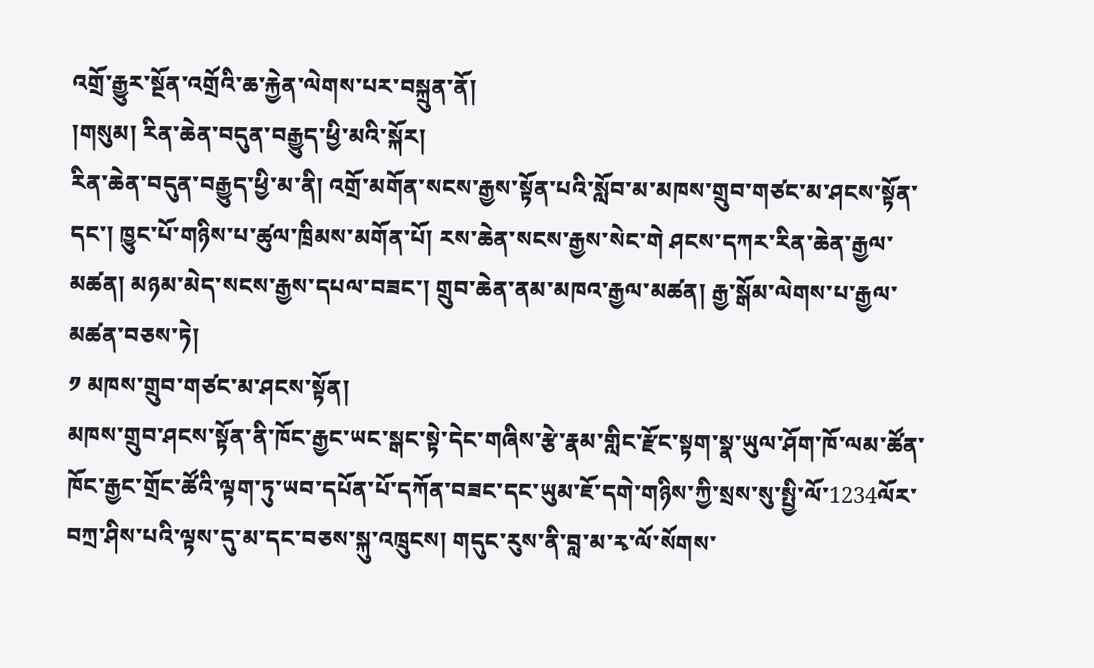འགྲོ་རྒྱུར་སྔོན་འགྲོའི་ཆ་རྐྱེན་ལེགས་པར་བསྐྲུན་ནོ།
།གསུམ། རིན་ཆེན་བདུན་བརྒྱུད་ཕྱི་མའི་སྐོར།
རིན་ཆེན་བདུན་བརྒྱུད་ཕྱི་མ་ནི། འགྲོ་མགོན་སངས་རྒྱས་སྟོན་པའི་སློབ་མ་མཁས་གྲུབ་གཙང་མ་ཤངས་སྟོན་དང་། ཁྱུང་པོ་གཉིས་པ་ཚུལ་ཁྲིམས་མགོན་པོ། རས་ཆེན་སངས་རྒྱས་སེང་གེ ཤངས་དཀར་རིན་ཆེན་རྒྱལ་མཚན། མཉམ་མེད་སངས་རྒྱས་དཔལ་བཟང་། གྲུབ་ཆེན་ནམ་མཁའ་རྒྱལ་མཚན། རྒྱ་སྒོམ་ལེགས་པ་རྒྱལ་མཚན་བཅས་ཏེ།
༡ མཁས་གྲུབ་གཙང་མ་ཤངས་སྟོན།
མཁས་གྲུབ་ཤངས་སྟོན་ནི་ཁོང་རྒྱང་ཡང་སྒང་སྟེ་དེང་གཞིས་རྩེ་རྣམ་གླིང་རྫོང་སྟག་སྣ་ཡུལ་ཤོག་ཁོ་ལམ་ཚོན་ཁོང་རྒྱང་གྲོང་ཚོའི་ལྟག་ཏུ་ཡབ་དཔོན་པོ་དཀོན་བཟང་དང་ཡུམ་ཇོ་དགེ་གཉིས་ཀྱི་སྲས་སུ་སྤྱི་ལོ་1234ལོར་བཀྲ་ཤིས་པའི་ལྟས་དུ་མ་དང་བཅས་སྐུ་འཁྲུངས། གདུང་རུས་ནི་བླ་མ་རྭ་ལོ་སོགས་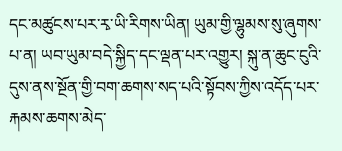དང་མཚུངས་པར་རྭ་ཡི་རིགས་ཡིན། ཡུམ་གྱི་ལྷུམས་སུ་ཞུགས་པ་ན། ཡབ་ཡུམ་བདེ་སྐྱིད་དང་ལྡན་པར་འགྱུར། སྐུ་ན་ཆུང་ངུའི་དུས་ནས་སྔོན་གྱི་བག་ཆགས་སད་པའི་སྟོབས་ཀྱིས་འདོད་པར་རྐམས་ཆགས་མེད་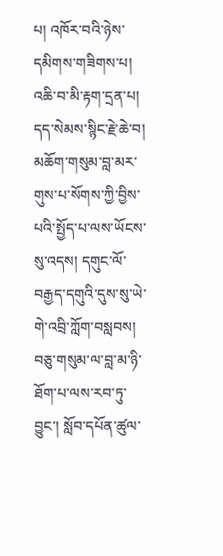པ། འཁོར་བའི་ཉེས་དམིགས་གཟིགས་པ། འཆི་བ་མི་རྟག་དྲན་པ། དད་སེམས་སྙིང་རྗེ་ཆེ་བ། མཆོག་གསུམ་བླ་མར་གུས་པ་སོགས་ཀྱི་བྱིས་པའི་སྤྱོད་པ་ལས་ཡོངས་སུ་འདས། དགུང་ལོ་བརྒྱད་དགུའི་དུས་སུ་ཡེ་གེ་འབྲི་ཀློག་བསླབས། བཅུ་གསུམ་ལ་བླ་མ་ཉི་ཐོག་པ་ལས་རབ་ཏུ་བྱུང་། སློབ་དཔོན་ཚུལ་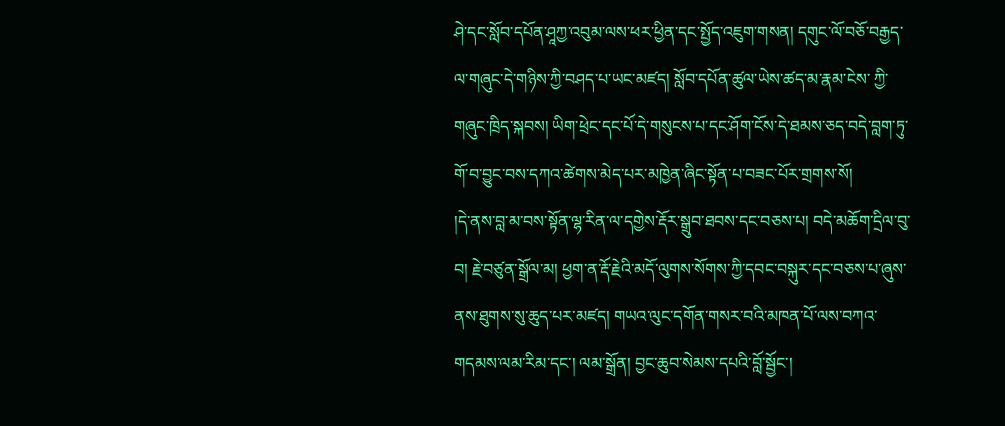ཤེ་དང་སློབ་དཔོན་ཤཱཀྱ་འབུམ་ལས་ཕར་ཕྱིན་དང་སྤྱོད་འཇུག་གསན། དགུང་ལོ་བཅོ་བརྒྱད་ལ་གཞུང་དེ་གཉིས་ཀྱི་བཤད་པ་ཡང་མཛད། སློབ་དཔོན་ཚུལ་ཡེས་ཚད་མ་རྣམ་ངེས་ ཀྱི་གཞུང་ཁྲིད་སྐབས། ཡིག་ཕྲེང་དང་པོ་དེ་གསུངས་པ་དང་ཤོག་ངོས་དེ་ཐམས་ཅད་བདེ་བླག་ཏུ་གོ་བ་བྱུང་བས་དཀའ་ཚེགས་མེད་པར་མཁྱེན་ཞིང་སྟོན་པ་བཟང་པོར་གྲགས་སོ།
།དེ་ནས་བླ་མ་བས་སྟོན་ལྷ་རིན་ལ་དགྱེས་རྡོར་སྒྲུབ་ཐབས་དང་བཅས་པ། བདེ་མཆོག་དྲིལ་བུ་བ། རྗེ་བཙུན་སྒྲོལ་མ། ཕྱག་ན་རྡོ་རྗེའི་མདོ་ལུགས་སོགས་ཀྱི་དབང་བསྐུར་དང་བཅས་པ་ཞུས་ནས་ཐུགས་སུ་ཆུད་པར་མཛད། གཡའ་ལུང་དགོན་གསར་བའི་མཁན་པོ་ལས་བཀའ་གདམས་ལམ་རིམ་དང་། ལམ་སྒྲོན། བྱང་ཆུབ་སེམས་དཔའི་བློ་སྦྱོང་།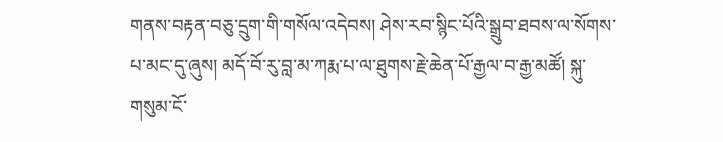གནས་བརྟན་བཅུ་དྲུག་གི་གསོལ་འདེབས། ཤེས་རབ་སྙིང་པོའི་སྒྲུབ་ཐབས་ལ་སོགས་པ་མང་དུ་ཞུས། མདོ་བོ་རུ་བླ་མ་ཀརྨ་པ་ལ་ཐུགས་རྗེ་ཆེན་པོ་རྒྱལ་བ་རྒྱ་མཚོ། སྐུ་གསུམ་ངོ་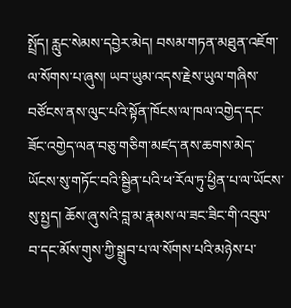སྤྲོད། རླུང་སེམས་དབྱེར་མེད། བསམ་གཏན་མཐུན་འཇོག་ལ་སོགས་པ་ཞུས། ཡབ་ཡུམ་འདས་རྗེས་ཡུལ་གཞིས་བཙོངས་ནས་ལུང་པའི་སྟོན་ཁོངས་ལ་ཁལ་འགྱེད་དང་ཟོང་འགྱེད་ལན་བཅུ་གཅིག་མཛད་ནས་ཆགས་མེད་ཡོངས་སུ་གཏོང་བའི་སྦྱིན་པའི་ཕ་རོལ་ཏུ་ཕྱིན་པ་ལ་ཡོངས་སུ་སྤྱད། ཆོས་ཞུ་སའི་བླ་མ་རྣམས་ལ་ཟང་ཟིང་གི་འབུལ་བ་དང་མོས་གུས་ཀྱི་སྒྲུབ་པ་ལ་སོགས་པའི་མཉེས་པ་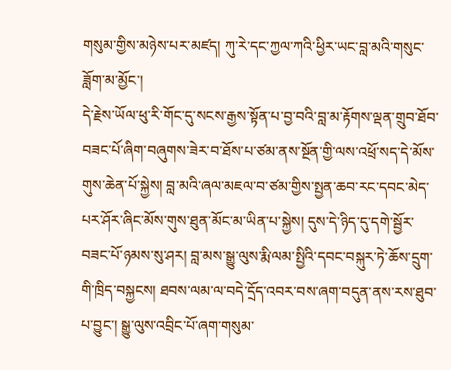གསུམ་གྱིས་མཉེས་པར་མཛད། ཀུ་རེ་དང་ཀྱལ་ཀའི་ཕྱིར་ཡང་བླ་མའི་གསུང་ཟློག་མ་མྱོང་།
དེ་རྗེས་ཡོལ་ཕུ་རི་གོང་དུ་སངས་རྒྱས་སྟོན་པ་བྱ་བའི་བླ་མ་རྟོགས་ལྡན་གྲུབ་ཐོབ་བཟང་པོ་ཞིག་བཞུགས་ཟེར་བ་ཐོས་པ་ཙམ་ནས་སྔོན་གྱི་ལས་འཕྲོ་སད་དེ་མོས་གུས་ཆེན་པོ་སྐྱེས། བླ་མའི་ཞལ་མཇལ་བ་ཙམ་གྱིས་སྤྱན་ཆབ་རང་དབང་མེད་པར་ཤོར་ཞིང་མོས་གུས་ཐུན་མོང་མ་ཡིན་པ་སྐྱེས། དུས་དེ་ཉིད་དུ་དགེ་སྦྱོར་བཟང་པོ་ཉམས་སུ་ཤར། བླ་མས་སྒྱུ་ལུས་རྨི་ལམ་སྤྱིའི་དབང་བསྐུར་ཏེ་ཆོས་དྲུག་གི་ཁྲིད་བསྐྱངས། ཐབས་ལམ་ལ་བདེ་དྲོད་འབར་བས་ཞག་བདུན་ནས་རས་ཐུབ་པ་བྱུང་། སྒྱུ་ལུས་འབྲིང་པོ་ཞག་གསུམ་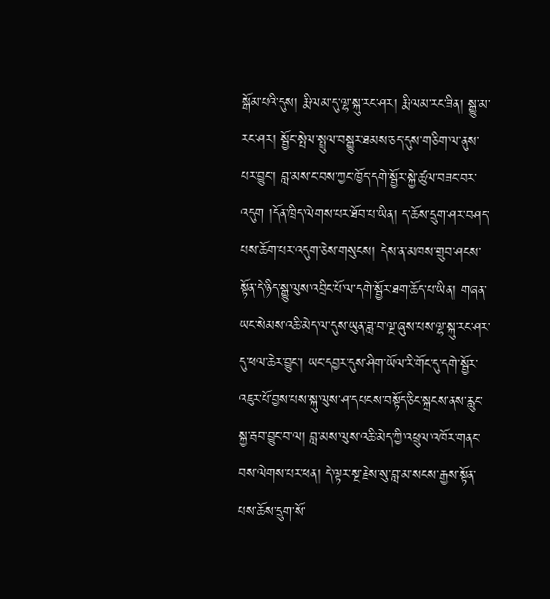སྒོམ་པའི་དུས། རྨི་ལམ་དུ་ལྷ་སྐུ་རང་ཤར། རྨི་ལམ་རང་ཟིན། སྒྱུ་མ་རང་ཤར། སྦྱོང་སྤེལ་སྤྲུལ་བསྒྱུར་ཐམས་ཅད་དུས་གཅིག་ལ་ནུས་པར་བྱུང་། བླ་མས་ང་བས་ཀྱང་ཁྱོད་དགེ་སྦྱོར་སྐྱེ་ཚུལ་བཟང་བར་འདུག །དོན་ཁྲིད་ལེགས་པར་ཐོབ་པ་ཡིན། ད་ཆོས་དྲུག་ཤར་བཤད་པས་ཆོག་པར་འདུག་ཅེས་གསུངས། དེས་ན་མཁས་གྲུབ་ཤངས་སྟོན་དེ་ཉིད་སྒྱུ་ལུས་འབྲིང་པོ་ལ་དགེ་སྦྱོར་ཐག་ཆོད་པ་ཡིན། གཞན་ཡང་སེམས་འཆི་མེད་ལ་དུས་ཡུན་ཟླ་བ་ལྔ་ཞུས་པས་ལྷ་སྐུ་རང་ཤར་དུ་ཕལ་ཆེར་བྱུང་། ཡང་དབྱར་དུས་ཤིག་ཡོལ་རི་གོང་དུ་དགེ་སྦྱོར་འཇུར་པོ་བྱས་པས་སྐུ་ལུས་ཤ་དཔངས་བསྟོད་ཅིང་སྐྲངས་ནས་རླུང་སྐྱ་རྦབ་བྱུང་བ་ལ། བླ་མས་ལུས་འཆི་མེད་ཀྱི་འཕྲུལ་འཁོར་གནང་བས་ལེགས་པར་ཕན། དེ་ལྟར་སྔ་རྗེས་སུ་བླ་མ་སངས་རྒྱས་སྟོན་པས་ཆོས་དྲུག་སོ་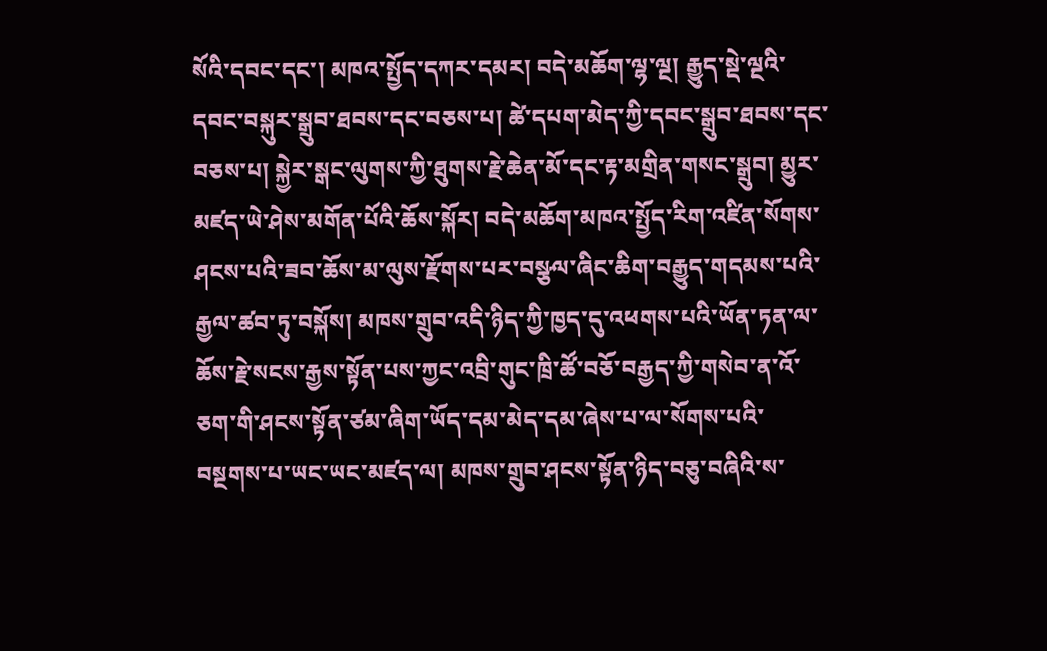སོའི་དབང་དང་། མཁའ་སྤྱོད་དཀར་དམར། བདེ་མཆོག་ལྷ་ལྔ། རྒྱུད་སྡེ་ལྔའི་དབང་བསྐུར་སྒྲུབ་ཐབས་དང་བཅས་པ། ཚེ་དཔག་མེད་ཀྱི་དབང་སྒྲུབ་ཐབས་དང་བཅས་པ། སྐྱེར་སྒང་ལུགས་ཀྱི་ཐུགས་རྗེ་ཆེན་མོ་དང་རྟ་མགྲིན་གསང་སྒྲུབ། མྱུར་མཛད་ཡེ་ཤེས་མགོན་པོའི་ཆོས་སྐོར། བདེ་མཆོག་མཁའ་སྤྱོད་རིག་འཛིན་སོགས་ཤངས་པའི་ཟབ་ཆོས་མ་ལུས་རྫོགས་པར་བསྩལ་ཞིང་ཆིག་བརྒྱུད་གདམས་པའི་རྒྱལ་ཚབ་ཏུ་བསྐོས། མཁས་གྲུབ་འདི་ཉིད་ཀྱི་ཁྱད་དུ་འཕགས་པའི་ཡོན་ཏན་ལ་ཆོས་རྗེ་སངས་རྒྱས་སྟོན་པས་ཀྱང་འབྲི་གུང་ཁྲི་ཚོ་བཅོ་བརྒྱད་ཀྱི་གསེབ་ན་འོ་ཅག་གི་ཤངས་སྟོན་ཙམ་ཞིག་ཡོད་དམ་མེད་དམ་ཞེས་པ་ལ་སོགས་པའི་བསྔགས་པ་ཡང་ཡང་མཛད་ལ། མཁས་གྲུབ་ཤངས་སྟོན་ཉིད་བཅུ་བཞིའི་ས་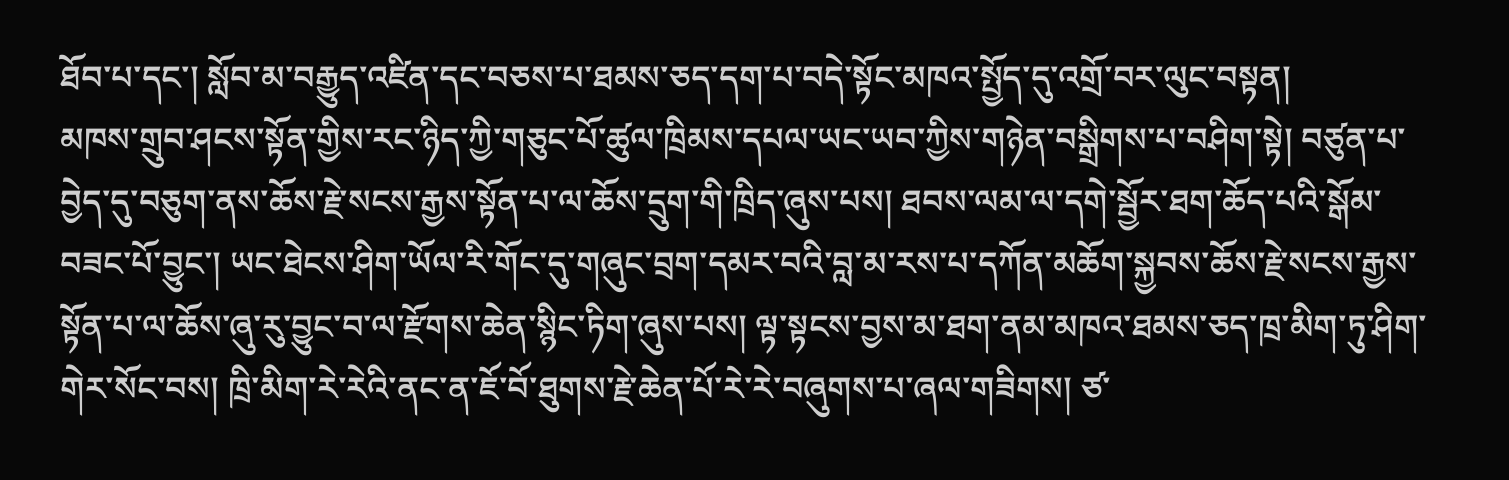ཐོབ་པ་དང་། སློབ་མ་བརྒྱུད་འཛིན་དང་བཅས་པ་ཐམས་ཅད་དག་པ་བདེ་སྟོང་མཁའ་སྤྱོད་དུ་འགྲོ་བར་ལུང་བསྟན།
མཁས་གྲུབ་ཤངས་སྟོན་གྱིས་རང་ཉིད་ཀྱི་གཅུང་པོ་ཚུལ་ཁྲིམས་དཔལ་ཡང་ཡབ་ཀྱིས་གཉེན་བསྒྲིགས་པ་བཤིག་སྟེ། བཙུན་པ་བྱེད་དུ་བཅུག་ནས་ཆོས་རྗེ་སངས་རྒྱས་སྟོན་པ་ལ་ཆོས་དྲུག་གི་ཁྲིད་ཞུས་པས། ཐབས་ལམ་ལ་དགེ་སྦྱོར་ཐག་ཆོད་པའི་སྒོམ་བཟང་པོ་བྱུང་། ཡང་ཐེངས་ཤིག་ཡོལ་རི་གོང་དུ་གཞུང་བྲག་དམར་བའི་བླ་མ་རས་པ་དཀོན་མཆོག་སྐྱབས་ཆོས་རྗེ་སངས་རྒྱས་སྟོན་པ་ལ་ཆོས་ཞུ་རུ་བྱུང་བ་ལ་རྫོགས་ཆེན་སྙིང་ཏིག་ཞུས་པས། ལྟ་སྟངས་བྱས་མ་ཐག་ནམ་མཁའ་ཐམས་ཅད་ཁྲ་མིག་ཏུ་ཤིག་གེར་སོང་བས། ཁྲི་མིག་རེ་རེའི་ནང་ན་ཇོ་བོ་ཐུགས་རྗེ་ཆེན་པོ་རེ་རེ་བཞུགས་པ་ཞལ་གཟིགས། ཙ་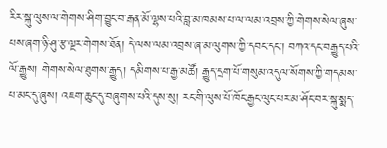རིར་སྐུ་ལུས་ལ་གེགས་ཤིག་བྱུང་བ་རྒན་མོ་ལྷས་པའི་བླ་མ་ཁམས་པ་ལ་ལམ་འབྲས་ཀྱི་གེགས་སེལ་ཞུས་པས་ཞག་ཉི་ཤུ་རྩ་ལྔར་གེགས་ཐོན། དེ་ལས་ལམ་འབྲས་ཞ་མ་ལུགས་ཀྱི་དབང་དང་། བཀའ་དང་བརྒྱུད་པའི་ལོ་རྒྱུས། གེགས་སེལ་ཐུགས་རྒྱུད། དམིགས་པ་རྒྱ་མཚོ། རྒྱུད་དྲག་པོ་གསུམ་འདུལ་སོགས་ཀྱི་གདམས་པ་མང་དུ་ཞུས། འཇག་ཆུང་དུ་བཞུགས་པའི་དུས་སུ། རང་གི་ལུས་པོ་ཁོང་རྒྱང་ལུང་པར་མ་ཤོང་བར་སྐུ་སྨད་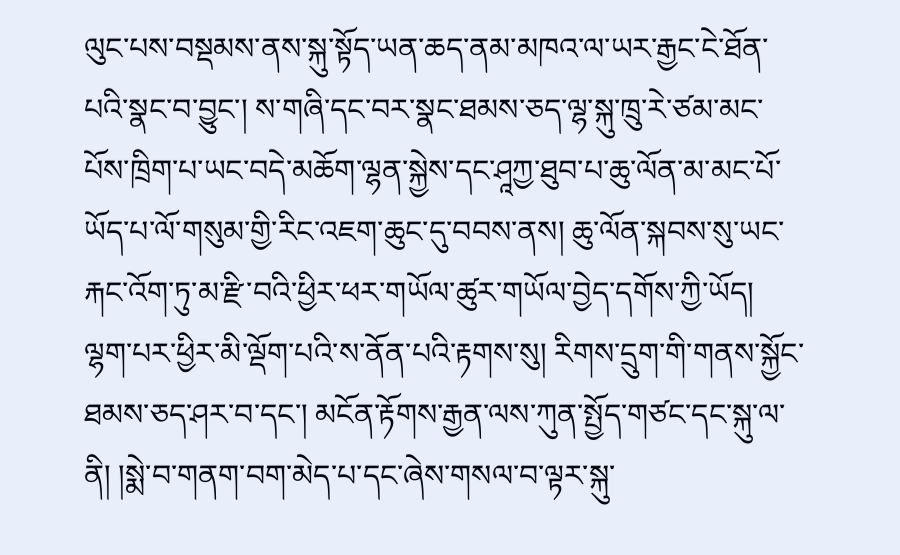ལུང་པས་བསྡམས་ནས་སྐུ་སྟོད་ཡན་ཆད་ནམ་མཁའ་ལ་ཡར་རྒྱང་ངེ་ཐོན་པའི་སྣང་བ་བྱུང་། ས་གཞི་དང་བར་སྣང་ཐམས་ཅད་ལྷ་སྐུ་ཁྲུ་རེ་ཙམ་མང་པོས་ཁྲིག་པ་ཡང་བདེ་མཆོག་ལྷན་སྐྱེས་དང་ཤཱཀྱ་ཐུབ་པ་ཆུ་ལོན་མ་མང་པོ་ཡོད་པ་ལོ་གསུམ་གྱི་རིང་འཇག་ཆུང་དུ་བབས་ནས། ཆུ་ལོན་སྐབས་སུ་ཡང་རྐང་འོག་ཏུ་མ་རྫི་བའི་ཕྱིར་ཕར་གཡོལ་ཚུར་གཡོལ་བྱེད་དགོས་ཀྱི་ཡོད། ལྷག་པར་ཕྱིར་མི་ལྡོག་པའི་ས་ནོན་པའི་རྟགས་སུ། རིགས་དྲུག་གི་གནས་སྐྱོང་ཐམས་ཅད་ཤར་བ་དང་། མངོན་རྟོགས་རྒྱན་ལས་ཀུན་སྤྱོད་གཙང་དང་སྐུ་ལ་ནི། །སྨེ་བ་གནག་བག་མེད་པ་དང་ཞེས་གསལ་བ་ལྟར་སྐུ་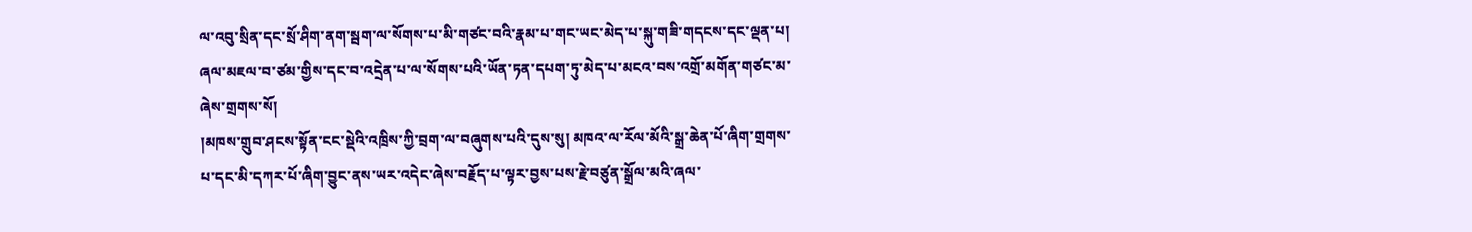ལ་འབུ་སྲིན་དང་སྲོ་ཤིག་ནག་སྦག་ལ་སོགས་པ་མི་གཙང་བའི་རྣམ་པ་གང་ཡང་མེད་པ་སྐུ་གཟི་གདངས་དང་ལྡན་པ། ཞལ་མཇལ་བ་ཙམ་གྱིས་དང་བ་འདྲེན་པ་ལ་སོགས་པའི་ཡོན་ཏན་དཔག་ཏུ་མེད་པ་མངའ་བས་འགྲོ་མགོན་གཙང་མ་ཞེས་གྲགས་སོ།
།མཁས་གྲུབ་ཤངས་སྟོན་ངང་སྡེའི་འཁྲིས་ཀྱི་བྲག་ལ་བཞུགས་པའི་དུས་སུ། མཁའ་ལ་རོལ་མོའི་སྒྲ་ཆེན་པོ་ཞིག་གྲགས་པ་དང་མི་དཀར་པོ་ཞིག་བྱུང་ནས་ཡར་འདེང་ཞེས་བརྗོད་པ་ལྟར་བྱས་པས་རྗེ་བཙུན་སྒྲོལ་མའི་ཞལ་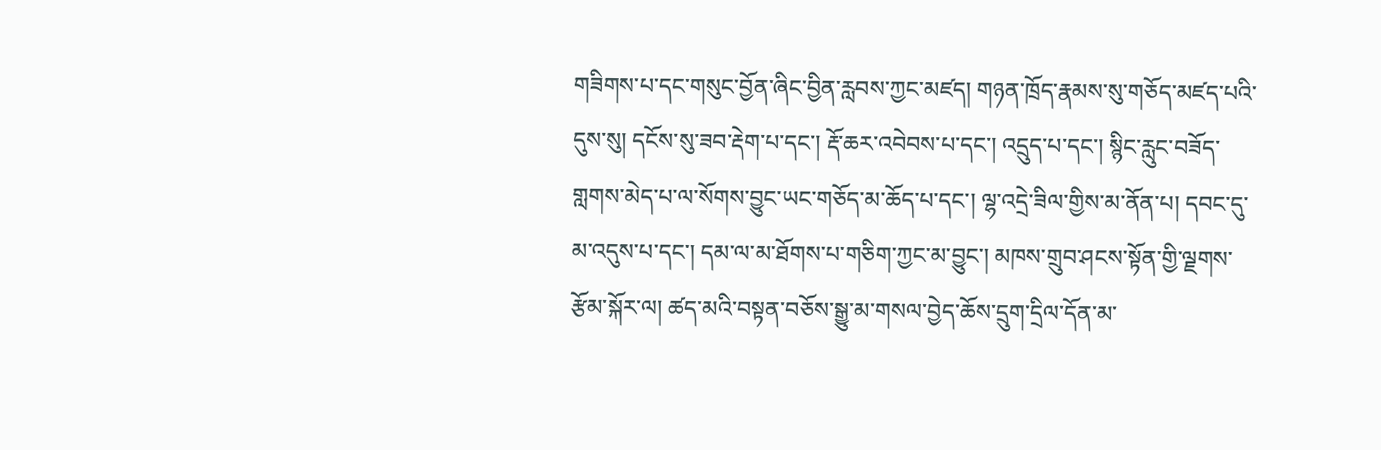གཟིགས་པ་དང་གསུང་བྱོན་ཞིང་བྱིན་རླབས་ཀྱང་མཛད། གཉན་ཁྲོད་རྣམས་སུ་གཅོད་མཛད་པའི་དུས་སུ། དངོས་སུ་ཟབ་རྡེག་པ་དང་། རྡོ་ཆར་འབེབས་པ་དང་། འདྲུད་པ་དང་། སྙིང་རླུང་བཟོད་གླགས་མེད་པ་ལ་སོགས་བྱུང་ཡང་གཅོད་མ་ཆོད་པ་དང་། ལྷ་འདྲེ་ཟིལ་གྱིས་མ་ནོན་པ། དབང་དུ་མ་འདུས་པ་དང་། དམ་ལ་མ་ཐོགས་པ་གཅིག་ཀྱང་མ་བྱུང་། མཁས་གྲུབ་ཤངས་སྟོན་གྱི་ལྗགས་རྩོམ་སྐོར་ལ། ཚད་མའི་བསྟན་བཅོས་སྒྱུ་མ་གསལ་བྱེད་ཆོས་དྲུག་དྲིལ་དོན་མ་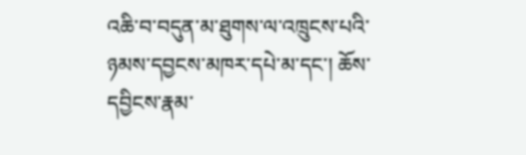འཆི་བ་བདུན་མ་ཐུགས་ལ་འཁྲུངས་པའི་ཉམས་དབྱངས་མཁར་དཔེ་མ་དང་། ཆོས་དབྱིངས་རྣམ་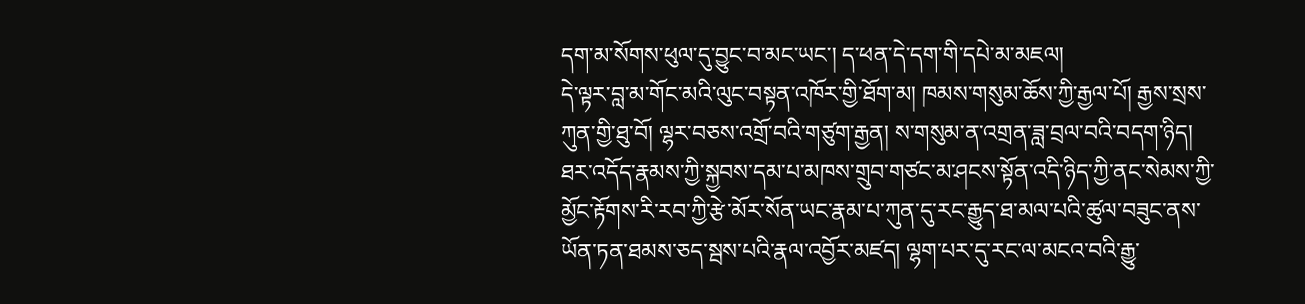དག་མ་སོགས་ཕུལ་དུ་བྱུང་བ་མང་ཡང་། ད་ཕན་དེ་དག་གི་དཔེ་མ་མཇལ།
དེ་ལྟར་བླ་མ་གོང་མའི་ལུང་བསྟན་འཁོར་གྱི་ཐོག་མ། ཁམས་གསུམ་ཆོས་ཀྱི་རྒྱལ་པོ། རྒྱས་སྲས་ཀུན་གྱི་ཐུ་བོ། ལྷར་བཅས་འགྲོ་བའི་གཙུག་རྒྱན། ས་གསུམ་ན་འགྲན་ཟླ་བྲལ་བའི་བདག་ཉིད། ཐར་འདོད་རྣམས་ཀྱི་སྐྱབས་དམ་པ་མཁས་གྲུབ་གཙང་མ་ཤངས་སྟོན་འདི་ཉིད་ཀྱི་ནང་སེམས་ཀྱི་མྱོང་རྟོགས་རི་རབ་ཀྱི་རྩེ་མོར་སོན་ཡང་རྣམ་པ་ཀུན་དུ་རང་རྒྱུད་ཐ་མལ་པའི་ཚུལ་བཟུང་ནས་ཡོན་ཏན་ཐམས་ཅད་སྦས་པའི་རྣལ་འབྱོར་མཛད། ལྷག་པར་དུ་རང་ལ་མངའ་བའི་རྒྱུ་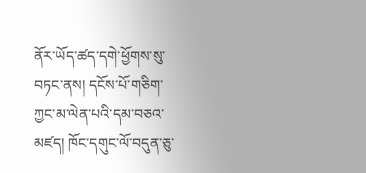ནོར་ཡོད་ཚད་དགེ་ཕྱོགས་སུ་བཏང་ནས། དངོས་པོ་གཅིག་ཀྱང་མ་ལེན་པའི་དམ་བཅའ་མཛད། ཁོང་དགུང་ལོ་བདུན་ཅུ་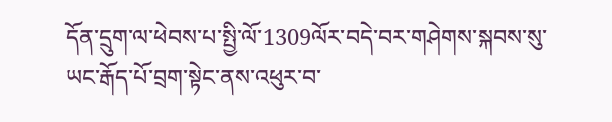དོན་དྲུག་ལ་ཕེབས་པ་སྤྱི་ལོ་1309ལོར་བདེ་བར་གཤེགས་སྐབས་སུ་ཡང་རྒོད་པོ་བྲག་སྟེང་ནས་འཕུར་བ་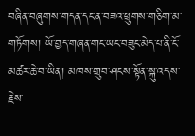བཞིན་བཞུགས་གདན་དང་ན་བཟའ་ཕྲུགས་གཅིག་མ་གཏོགས། ཡོ་བྱད་གཞན་གང་ཡང་བཟུང་མེད་པ་ནི་ངོ་མཚར་ཆེ་བ་ཡིན། མཁས་གྲུབ་ཤངས་སྟོན་སྐུ་འདས་རྗེས་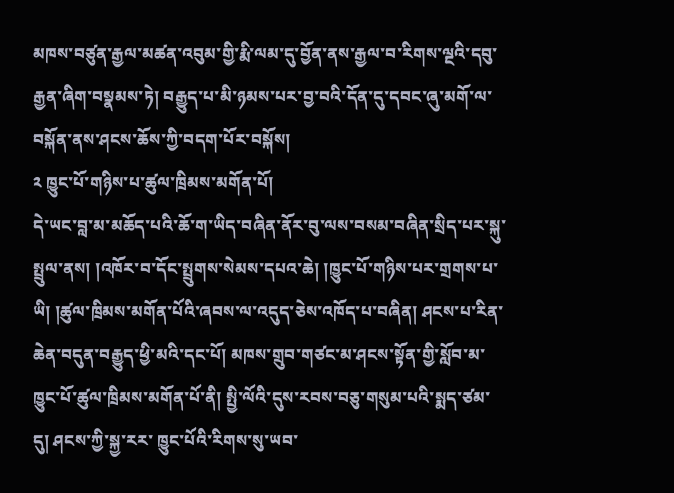མཁས་བཙུན་རྒྱལ་མཚན་འབུམ་གྱི་རྨི་ལམ་དུ་བྱོན་ནས་རྒྱལ་བ་རིགས་ལྔའི་དབུ་རྒྱན་ཞིག་བསྣམས་ཏེ། བརྒྱུད་པ་མི་ཉམས་པར་བྱ་བའི་དོན་དུ་དབང་ཞུ་མགོ་ལ་བསྐོན་ནས་ཤངས་ཆོས་ཀྱི་བདག་པོར་བསྐོས།
༢ ཁྱུང་པོ་གཉིས་པ་ཚུལ་ཁྲིམས་མགོན་པོ།
དེ་ཡང་བླ་མ་མཆོད་པའི་ཆོ་ག་ཡིད་བཞིན་ནོར་བུ་ལས་བསམ་བཞིན་སྲིད་པར་སྐུ་སྤྲུལ་ནས། །འཁོར་བ་དོང་སྤྲུགས་སེམས་དཔའ་ཆེ། །ཁྱུང་པོ་གཉིས་པར་གྲགས་པ་ཡི། །ཚུལ་ཁྲིམས་མགོན་པོའི་ཞབས་ལ་འདུད་ཅེས་འཁོད་པ་བཞིན། ཤངས་པ་རིན་ཆེན་བདུན་བརྒྱུད་ཕྱི་མའི་དང་པོ། མཁས་གྲུབ་གཙང་མ་ཤངས་སྟོན་གྱི་སློབ་མ་ཁྱུང་པོ་ཚུལ་ཁྲིམས་མགོན་པོ་ནི། སྤྱི་ལོའི་དུས་རབས་བཅུ་གསུམ་པའི་སྨད་ཙམ་དུ། ཤངས་ཀྱི་སྐྱ་རར་ ཁྱུང་པོའི་རིགས་སུ་ཡབ་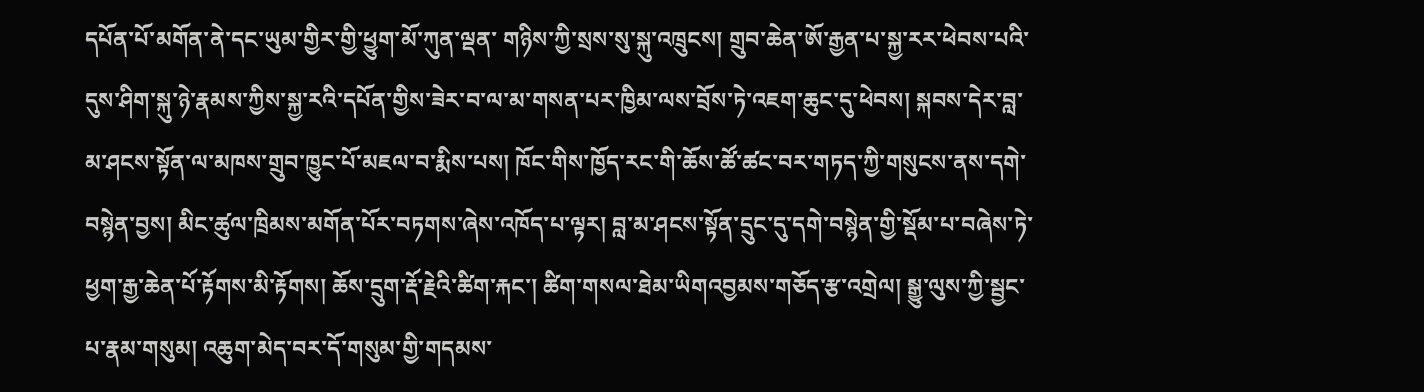དཔོན་པོ་མགོན་ནེ་དང་ཡུམ་གྱིར་གྱི་ཕྱུག་མོ་ཀུན་ལྡན་ གཉིས་ཀྱི་སྲས་སུ་སྐུ་འཁྲུངས། གྲུབ་ཆེན་ཨོ་རྒྱན་པ་སྐྱ་རར་ཕེབས་པའི་དུས་ཤིག་སྐུ་ཉེ་རྣམས་ཀྱིས་སྐྱ་རའི་དཔོན་གྱིས་ཟེར་བ་ལ་མ་གསན་པར་ཁྱིམ་ལས་བྲོས་ཏེ་འཇག་ཆུང་དུ་ཕེབས། སྐབས་དེར་བླ་མ་ཤངས་སྟོན་ལ་མཁས་གྲུབ་ཁྱུང་པོ་མཇལ་བ་རྨིས་པས། ཁོང་གིས་ཁྱོད་རང་གི་ཆོས་ཚོ་ཚང་བར་གཏད་ཀྱི་གསུངས་ནས་དགེ་བསྙེན་བྱས། མིང་ཚུལ་ཁྲིམས་མགོན་པོར་བཏགས་ཞེས་འཁོད་པ་ལྟར། བླ་མ་ཤངས་སྟོན་དྲུང་དུ་དགེ་བསྙེན་གྱི་སྡོམ་པ་བཞེས་ཏེ་ཕྱག་རྒྱ་ཆེན་པོ་རྟོགས་མི་རྟོགས། ཆོས་དྲུག་རྡོ་རྗེའི་ཚིག་རྐང་། ཚིག་གསལ་ཐེམ་ཡིགའབྱམས་གཅོད་རྩ་འགྲེལ། སྒྱུ་ལུས་ཀྱི་སྦྱང་པ་རྣམ་གསུམ། འཆུག་མེད་བར་དོ་གསུམ་གྱི་གདམས་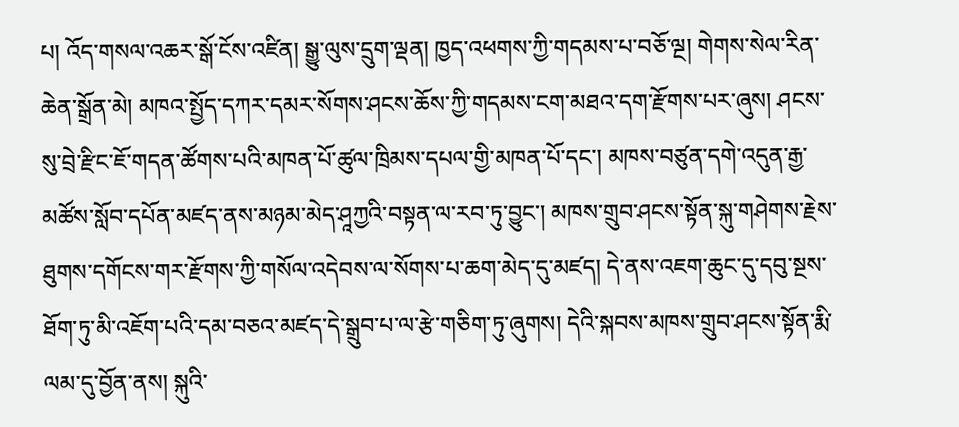པ། འོད་གསལ་འཆར་སྒོ་ངོས་འཛིན། སྒྱུ་ལུས་དྲུག་ལྡན། ཁྱད་འཕགས་ཀྱི་གདམས་པ་བཅོ་ལྔ། གེགས་སེལ་རིན་ཆེན་སྒྲོན་མེ། མཁའ་སྤྱོད་དཀར་དམར་སོགས་ཤངས་ཆོས་ཀྱི་གདམས་ངག་མཐའ་དག་རྫོགས་པར་ཞུས། ཤངས་སུ་བྲེ་རྫིང་ཇོ་གདན་ཚོགས་པའི་མཁན་པོ་ཚུལ་ཁྲིམས་དཔལ་གྱི་མཁན་པོ་དང་། མཁས་བཙུན་དགེ་འདུན་རྒྱ་མཚོས་སློབ་དཔོན་མཛད་ནས་མཉམ་མེད་ཤཱཀྱའི་བསྟན་ལ་རབ་ཏུ་བྱུང་། མཁས་གྲུབ་ཤངས་སྟོན་སྐུ་གཤེགས་རྗེས་ཐུགས་དགོངས་གར་རྫོགས་ཀྱི་གསོལ་འདེབས་ལ་སོགས་པ་ཆག་མེད་དུ་མཛད། དེ་ནས་འཇག་ཆུང་དུ་དབུ་སྔས་ཐོག་ཏུ་མི་འཇོག་པའི་དམ་བཅའ་མཛད་དེ་སྒྲུབ་པ་ལ་རྩེ་གཅིག་ཏུ་ཞུགས། དེའི་སྐབས་མཁས་གྲུབ་ཤངས་སྟོན་རྨི་ལམ་དུ་བྱོན་ནས། སྐུའི་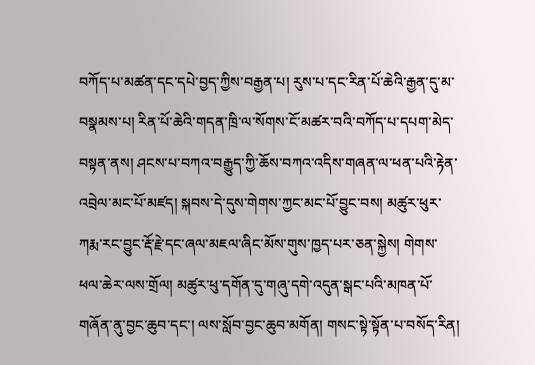བཀོད་པ་མཚན་དང་དཔེ་བྱད་ཀྱིས་བརྒྱན་པ། རུས་པ་དང་རིན་པོ་ཆེའི་རྒྱན་དུ་མ་བསྣམས་པ། རིན་པོ་ཆེའི་གདན་ཁྲི་ལ་སོགས་ངོ་མཚར་བའི་བཀོད་པ་དཔག་མེད་བསྟན་ནས། ཤངས་པ་བཀའ་བརྒྱུད་ཀྱི་ཆོས་བཀའ་འདིས་གཞན་ལ་ཕན་པའི་རྟེན་འབྲེལ་མང་པོ་མཛད། སྐབས་དེ་དུས་གེགས་ཀྱང་མང་པོ་བྱུང་བས། མཚུར་ཕུར་ཀརྨ་རང་བྱུང་རྡོ་རྗེ་དང་ཞལ་མཇལ་ཞིང་མོས་གུས་ཁྱད་པར་ཅན་སྐྱེས། གེགས་ཕལ་ཆེར་ལས་གྲོལ། མཚུར་ཕུ་དགོན་དུ་གཞུ་དགེ་འདུན་སྒང་པའི་མཁན་པོ་གཞོན་ནུ་བྱང་ཆུབ་དང་། ལས་སློབ་བྱང་ཆུབ་མགོན། གསང་སྟེ་སྟོན་པ་བསོད་རིན།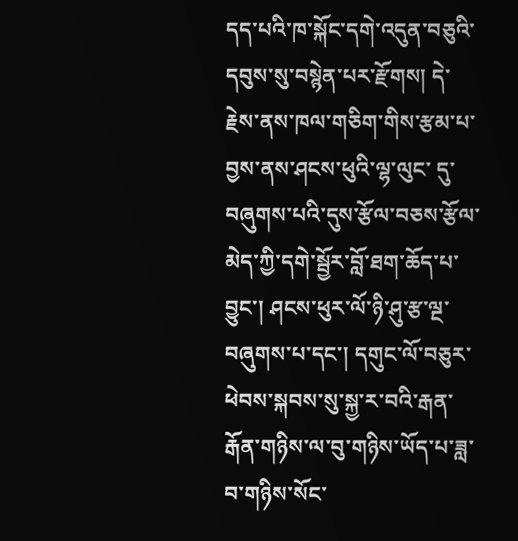དད་པའི་ཁ་སྐོང་དགེ་འདུན་བཅུའི་དབུས་སུ་བསྙེན་པར་རྫོགས། དེ་རྗེས་ནས་ཁལ་གཅིག་གིས་རྩམ་པ་བྱས་ནས་ཤངས་ཕུའི་ལྷ་ལུང་ དུ་བཞུགས་པའི་དུས་རྩོལ་བཅས་རྩོལ་མེད་ཀྱི་དགེ་སྦྱོར་བློ་ཐག་ཆོད་པ་བྱུང་། ཤངས་ཕུར་ལོ་ཉི་ཤུ་རྩ་ལྔ་བཞུགས་པ་དང་། དགུང་ལོ་བཅུར་ཕེབས་སྐབས་སུ་སྐྱ་ར་བའི་རྒན་རྒོན་གཉིས་ལ་བུ་གཉིས་ཡོད་པ་ཟླ་བ་གཉིས་སོང་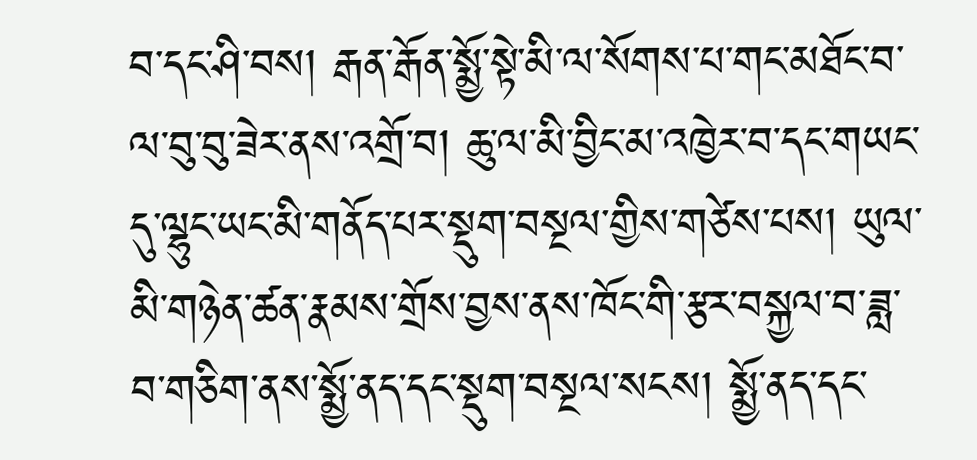བ་དང་ཤི་བས། རྒན་རྒོན་སྨྱོ་སྟེ་མི་ལ་སོགས་པ་གང་མཐོང་བ་ལ་བུ་བུ་ཟེར་ནས་འགྲོ་བ། ཆུ་ལ་མི་བྱིང་མ་འཁྱེར་བ་དང་གཡང་དུ་ལྷུང་ཡང་མི་གནོད་པར་སྡུག་བསྔལ་གྱིས་གཙེས་པས། ཡུལ་མི་གཉེན་ཚན་རྣམས་གྲོས་བྱས་ནས་ཁོང་གི་རྩར་བསྐྱལ་བ་ཟླ་བ་གཅིག་ནས་སྨྱོ་ནད་དང་སྡུག་བསྔལ་སངས། སྨྱོ་ནད་དང་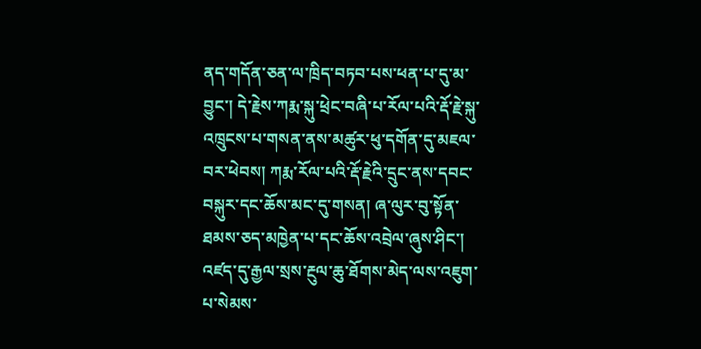ནད་གདོན་ཅན་ལ་ཁྲིད་བཏབ་པས་ཕན་པ་དུ་མ་བྱུང་། དེ་རྗེས་ཀརྨ་སྐུ་ཕྲེང་བཞི་པ་རོལ་པའི་རྡོ་རྗེ་སྐུ་འཁྲུངས་པ་གསན་ནས་མཚུར་ཕུ་དགོན་དུ་མཇལ་བར་ཕེབས། ཀརྨ་རོལ་པའི་རྡོ་རྗེའི་དྲུང་ནས་དབང་བསྐུར་དང་ཆོས་མང་དུ་གསན། ཞ་ལུར་བུ་སྟོན་ཐམས་ཅད་མཁྱེན་པ་དང་ཆོས་འབྲེལ་ཞུས་ཤིང་། འཛད་དུ་རྒྱལ་སྲས་རྔུལ་ཆུ་ཐོགས་མེད་ལས་འཇུག་པ་སེམས་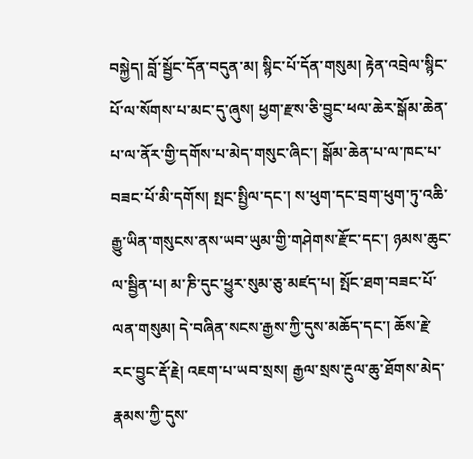བསྐྱེད། བློ་སྦྱོང་དོན་བདུན་མ། སྙིང་པོ་དོན་གསུམ། རྟེན་འབྲེལ་སྙིང་པོ་ལ་སོགས་པ་མང་དུ་ཞུས། ཕྱག་རྫས་ཅི་བྱུང་ཕལ་ཆེར་སྒོམ་ཆེན་པ་ལ་ནོར་གྱི་དགོས་པ་མེད་གསུང་ཞིང་། སྒོམ་ཆེན་པ་ལ་ཁང་པ་བཟང་པོ་མི་དགོས། སྤང་སྤྱིལ་དང་། ས་ཕུག་དང་བྲག་ཕུག་ཏུ་འཆི་རྒྱུ་ཡིན་གསུངས་ནས་ཡབ་ཡུམ་གྱི་གཤེགས་རྫོང་དང་། ཉམས་ཆུང་ལ་སྦྱིན་པ། མ་ཎི་དུང་ཕྱུར་སུམ་ཅུ་མཛད་པ། སྤོང་ཐག་བཟང་པོ་ལན་གསུམ། དེ་བཞིན་སངས་རྒྱས་ཀྱི་དུས་མཆོད་དང་། ཆོས་རྗེ་རང་བྱུང་རྡོ་རྗེ། འཇག་པ་ཡབ་སྲས། རྒྱལ་སྲས་རྔུལ་ཆུ་ཐོགས་མེད་རྣམས་ཀྱི་དུས་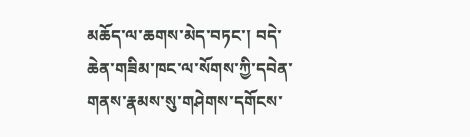མཆོད་ལ་ཆགས་མེད་བཏང་། བདེ་ཆེན་གཟིམ་ཁང་ལ་སོགས་ཀྱི་དབེན་གནས་རྣམས་སུ་གཤེགས་དགོངས་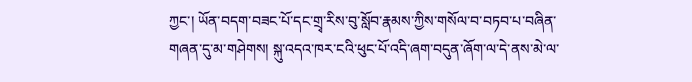ཀྱང་། ཡོན་བདག་བཟང་པོ་དང་གྲྭ་རིས་བུ་སློབ་རྣམས་ཀྱིས་གསོལ་བ་བཏབ་པ་བཞིན་གཞན་དུ་མ་གཤེགས། སྐུ་འདའ་ཁར་ངའི་ཕུང་པོ་འདི་ཞག་བདུན་ཞོག་ལ་དེ་ནས་མེ་ལ་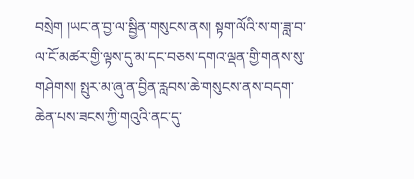བསྲེག །ཡང་ན་བྱ་ལ་སྦྱིན་གསུངས་ནས། སྟག་ལོའི་ས་ག་ཟླ་བ་ལ་ངོ་མཚར་གྱི་ལྟས་དུ་མ་དང་བཅས་དགའ་ལྡན་གྱི་གནས་སུ་གཤེགས། སྤུར་མ་ཞུ་ན་བྱིན་རླབས་ཆེ་གསུངས་ནས་བདག་ཆེན་པས་ཟངས་ཀྱི་གའུའི་ནང་དུ་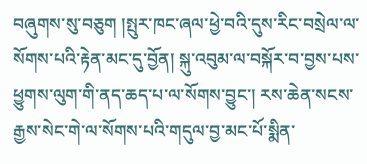བཞུགས་སུ་བཅུག །སྤུར་ཁང་ཞལ་ཕྱེ་བའི་དུས་རིང་བསྲེལ་ལ་སོགས་པའི་རྟེན་མང་དུ་བྱོན། སྐུ་འབུམ་ལ་བསྐོར་བ་བྱས་པས་ཕྱུགས་ལུག་གི་ནད་ཆད་པ་ལ་སོགས་བྱུང་། རས་ཆེན་སངས་རྒྱས་སེང་གེ་ལ་སོགས་པའི་གདུལ་བྱ་མང་པོ་སྨིན་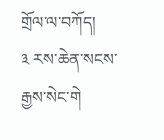གྲོལ་ལ་བཀོད།
༣ རས་ཆེན་སངས་རྒྱས་སེང་གེ